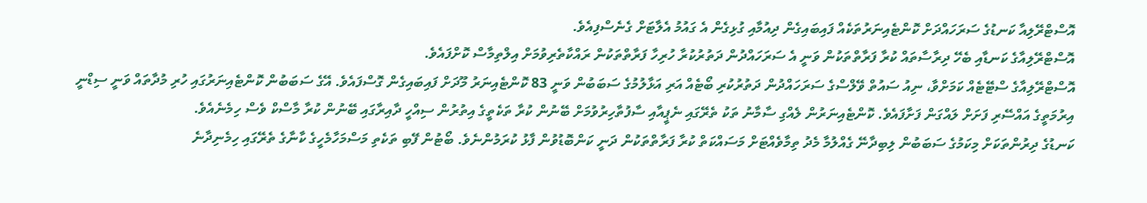އޮސްޓްރޭލިއާ ކަނޑުގެ ސަރަހައްދަށް ކޮންޓެއިނަރުތަކެއް ފައިބައިގެން ދިއުމާއި ގުޅިގެން އެ ގައުމު އެލާޓަށް ގެނެސްފިއެވެ.
އޮސްޓްރޭލިއާގެ ކަނޑާއި ބެހޭ ދިރާސާތައް ކުރާ ފަރާތްތަކުން ވަނީ އެ ސަރަހައްދުން ދަތުރުކުރާ ހުރިހާ ފަރާތްތަކުން ރައްކާތެރިވުމަށް އިލްތިމާސް ކޮށްފައެވެ.
އޮސްޓްރޭލިއާގެ ސްޓޭޓެއް ކަމަށްވާ، ނިއު ސައުތް ވޭލްސްގެ ސަރަހައްދުން ދަތުރުކުރި ބޯޓެއް އަރި އަޅާލުމުގެ ސަބަބުން ވަނީ 83 ކޮންޓެއިނަރު މޫދަށް ފައިބައިގެން ގޮސްފައެވެ. އޭގެ ސަބަބުން ކޮންޓެއިނަރުގައި ހުރި މުދާތައް ވަނީ ސިޑްނީ އިރުމަތީގެ އައްސޭރި ފަށަށް ލައްގަން ފަށާފައެވެ. ކޮންޓެއިނަރުން ލެއްގި ސާމާނު ތަކު ތެރޭގައި ނެޕީއާއި ސާފުތާހިރުވުމަށް ބޭނުން ކުރާ ތަކެތީގެ އިތުރުން ސިއްހީ ދާއިރާގައި ބޭނުން ކުރާ މާސްކް ވެސް ހިމެނެއެވެ.
ކަނޑުގެ ދިރުންތަކަށް މިކަމުގެ ސަބަބުން ލިބިދާނޭ ގެއްލުމާ މެދު ތިމާވެއްޓަށް މަސައްކަތް ކުރާ ފަރާތްތަކުން ދަނީ ކަންބޮޑުވުން ފާޅު ކުރަމުންނެވެ. ބޯޓުން ފޭބި ތަކެތި މަސްމަހާމެހީގެ ކާނާގެ ތެރޭގައި ހިމެނިދާނެ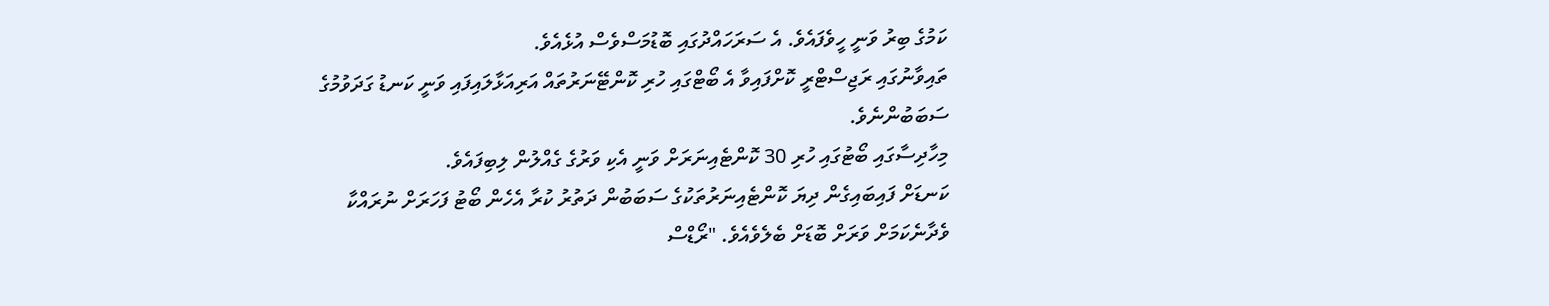ކަމުގެ ބިރު ވަނީ ހީވެފައެވެ. އެ ސަރަހައްދުގައި ބޮޑުމަސްވެސް އުޅެއެވެ.
ތައިވާނުގައި ރަޖިސްޓްރީ ކޮށްފައިވާ އެ ބޯޓްގައި ހުރި ކޮންޓޭނަރުތައް އަރިއަޅާލައިފައި ވަނީ ކަނޑު ގަދަވުމުގެ ސަބަބުންނެވެ.
މިހާދިސާގައި ބޯޓުގައި ހުރި 30 ކޮންޓެއިނަރަށް ވަނީ އެކި ވަރުގެ ގެއްލުން ލިބިފައެވެ.
ކަނޑަށް ފައިބައިގެން ދިޔަ ކޮންޓެއިނަރުތަކުގެ ސަބަބުން ދަތުރު ކުރާ އެހެން ބޯޓު ފަހަރަށް ނުރައްކާ ވެދާނެކަމަށް ވަރަށް ބޮޑަށް ބެލެވެއެވެ. "ރޯޑްސް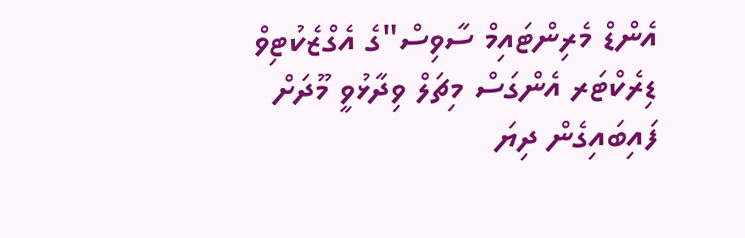އެންޑް މެރިންޓައިމް ސާވިސް"ގެ އެގްޒެކުޓިވް ޑިރެކްޓަރ އެންގަސް މިޗަލް ވިދާޅުވީ މޫދަށް ފައިބައިގެން ދިޔަ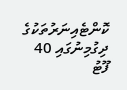ކޮންޓެއިނަރުތަކުގެ ދިގުމިނުގައި 40 ފޫޓު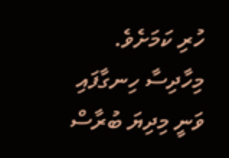ހުރި ކަމަށެވެ.
މިހާދިސާ ހިނގާފައި ވަނީ މިދިޔަ ބުރާސް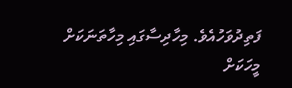ފަތިދުވަހުއެވެ. މިހާދިސާގައި މިހާތަނަކަށް މީހަކަށް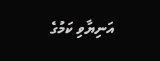އަނިޔާވި ކަމުގެ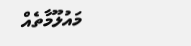މައުލޫމާތެއް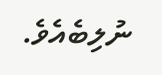ނުލިބެއެވެ.